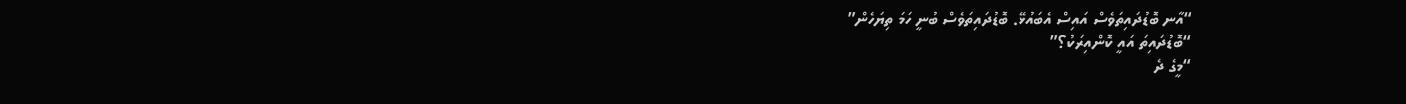“އާނ ބޮޑުދައިތަވެސް އައިސް އެބައުޅޭ. ބޮޑުދައިތަވެސް ބުނީ ހަމަ ތިޔަހެން”
“ބޮޑުދައިތަ އައީ ކޮންއިރަކު؟”
“މީގެ ދެ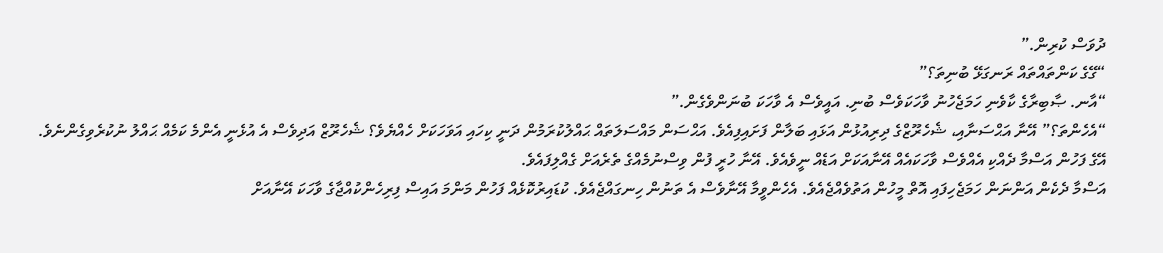ދުވަސް ކުރިން.”
“ގޭގެ ކަންތައްތައް ރަނގަޅޭ ބުނިތަ؟”
“އާނ. ޞާބިރާގެ ކާވެނި ހަމަޖެހުނު ވާހަކަވެސް ބުނި. އައީވެސް އެ ވާހަކަ ބުނަންވެގެން.”
“އެހެންތަ؟” އޭނާ އަޙްސަނާއި، ޝެހެރޫޒްގެ ދިރިއުޅުން އަޅައި ބަލާން ފަށައިފިއެވެ. އަޙްސަން މައްސަލަތައް ޙައްލުކުރަމުން ދަނީ ކިހައި އަވަހަކަށް ހެއްޔެވެ؟ ޝެހެރޫޒް އަދިވެސް އެ އުޅެނީ އެންމެ ކަމެއް ޙައްލު ނުކުރެވިގެންނެވެ. އޭގެ ފަހުން އަސްމާ ދެއްކި އެއްވެސް ވާހަކައެއް އޭނާއަކަށް އަޑެއް ނީވެއެވެ. އޭނާ ހުރީ ފުން ވިސްނުމެއްގެ ތެރެއަށް ގެއްލިފައެވެ.
އަސްމާ ދެކެން އަންނަން ހަމަޖެހިފައި އޮތް މީހުން އަތުވެއްޖެއެވެ. އެހެންވީމާ އޭނާވެސް އެ ތަނުން ހިނގައްޖެއެވެ. ކުޑައިރުކޮޅެއް ފަހުން މަންމަ އައިސް ފިރިހެންކުއްޖާގެ ވާހަކަ އޭނާއަށް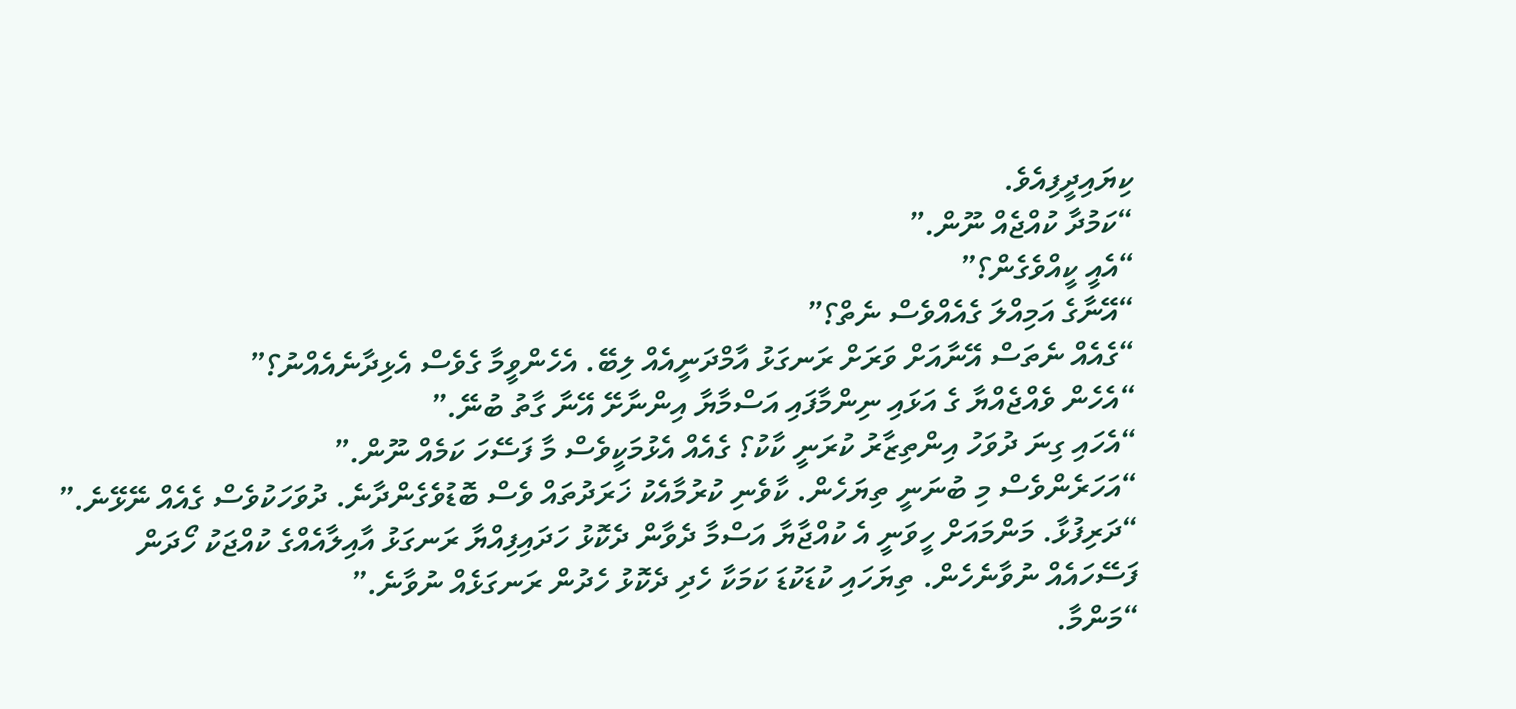ކިޔައިދީފިއެވެ.
“ކަމުދާ ކުއްޖެއް ނޫން.”
“އެއީ ކީއްވެގެން؟”
“އޭނާގެ އަމިއްލަ ގެއެއްވެސް ނެތް؟”
“ގެއެއް ނެތަސް އޭނާއަށް ވަރަށް ރަނގަޅު އާމްދަނީއެއް ލިބޭ. އެހެންވީމާ ގެވެސް އެޅިދާނެއެއްނު؟”
“އެހެން ވެއްޖެއްޔާ ގެ އަޅައި ނިންމާފައި އަސްމާޔާ އިންނާށޭ އޭނާ ގާތު ބުނޭ.”
“އެހައި ގިނަ ދުވަހު އިންތިޒާރު ކުރަނީ ކާކު؟ ގެއެއް އެޅުމަކީވެސް މާ ފަސޭހަ ކަމެއް ނޫން.”
“އަހަރެންވެސް މި ބުނަނީ ތިޔަހެން. ކާވެނި ކުރުމާއެކު ޚަރަދުތައް ވެސް ބޮޑުވެގެންދާނެ. ދުވަހަކުވެސް ގެއެއް ނޭޅޭނެ.”
“ދަރިފުޅާ. މަންމައަށް ހީވަނީ އެ ކުއްޖާޔާ އަސްމާ ދެވާން ދެކޮޅު ހަދައިފިއްޔާ ރަނގަޅު އާއިލާއެއްގެ ކުއްޖަކު ހޯދަން ފަސޭހައެއް ނުވާނެހެން. ތިޔަހައި ކުޑަކުޑަ ކަމަކާ ހެދި ދެކޮޅު ހެދުން ރަނގަޅެއް ނުވާނެ.”
“މަންމާ.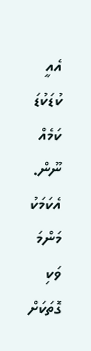އެއީ ކުޑަކުޑަ ކަމެއް ނޫން. އެކަމަކު މަންމަ ވަކި ގޮތަކަށް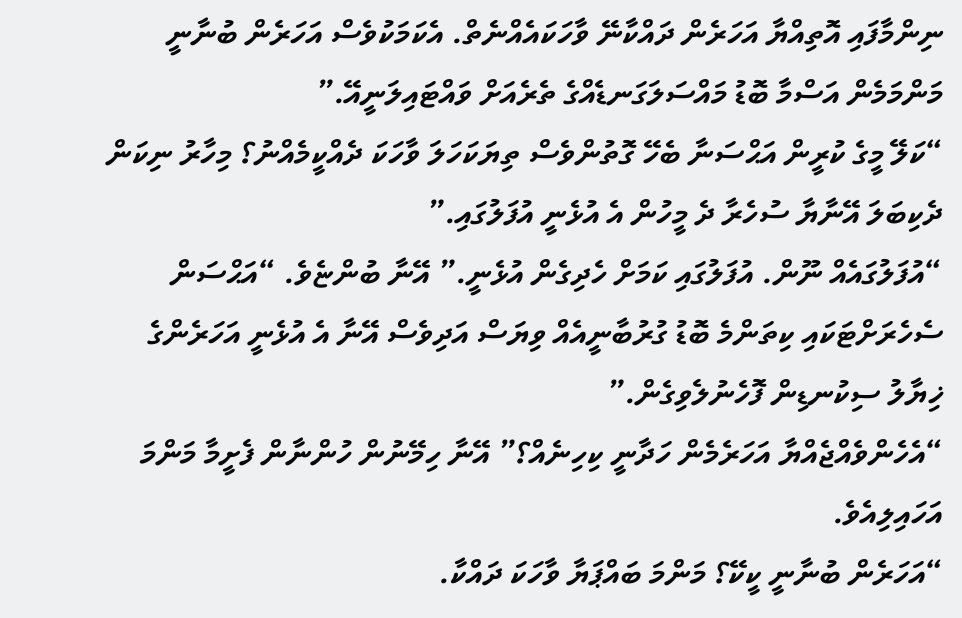ނިންމާފައި އޮތިއްޔާ އަހަރެން ދައްކާނޭ ވާހަކައެއްނެތް. އެކަމަކުވެސް އަހަރެން ބުނާނީ މަންމަމެން އަސްމާ ބޮޑު މައްސަލަގަނޑެއްގެ ތެރެއަށް ވައްޓައިލަނީއޭ.”
“ކަލޭ މީގެ ކުރީން އަޙްސަނާ ބެހޭ ގޮތުންވެސް ތިޔަކަހަލަ ވާހަކަ ދެއްކީމެއްނު؟ މިހާރު ނިކަން ދެކިބަލަ އޭނާޔާ ސުހެރާ ދެ މީހުން އެ އުޅެނީ އުފަލުގައި.”
“އުފަލުގައެއް ނޫން. އުފަލުގައި ކަމަށް ހެދިގެން އުޅެނީ.” އޭނާ ބުންޏެވެ. “އަޙްސަން ސެހެރަށްޓަކައި ކިތަންމެ ބޮޑު ގުރުބާނީއެއް ވިޔަސް އަދިވެސް އޭނާ އެ އުޅެނީ އަހަރެންގެ ޚިޔާލު ސިކުނޑިން ފޮހެނުލެވިގެން.”
“އެހެންވެއްޖެއްޔާ އަހަރެމެން ހަދާނީ ކިހިނެއް؟” އޭނާ ހިމޭނުން ހުންނާން ފެށީމާ މަންމަ އަހައިލިއެވެ.
“އަހަރެން ބުނާނީ ކީކޭ؟ މަންމަ ބައްޕަޔާ ވާހަކަ ދައްކާ.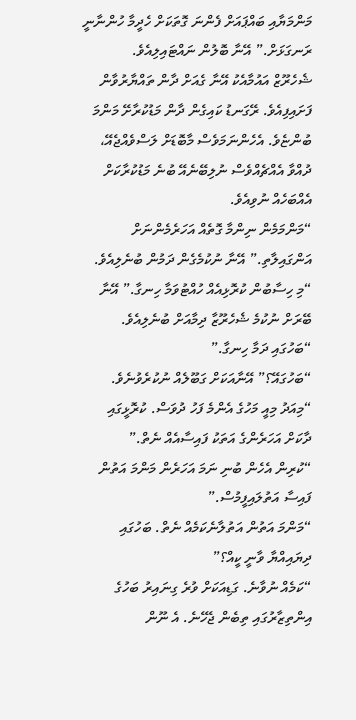މަންމަޔާއި ބައްޕައަށް ފެންނަ ގޮތަކަށް ހެދީމާ ހުންނާނީ ރަނގަޅަށް.” އޭނާ ބޮލުން ނައްޓައިލިއެވެ.
ޝެހެރޫޒް އައުމާއެކު އޭނާ ގެއަށް ދާން ތައްޔާރުވާން ފަށައިފިއެވެ. ރޭގަނޑު ކައިގެން ދާން މަޑުކުރާށޭ މަންމަ ބުންޏެވެ. އެހެންނަމަވެސް މާބޮޑަށް ލަސްވެއްޖެއޭ، ދުއްވާ އެއްޗެއްވެސް ނުލިބޭނެއޭ ބުނެ މަޑުކުރާކަށް އެއްބަހެއް ނުވިއެވެ.
“މަންމަމެން ނިންމާ ގޮތެއް އަހަރެމެންނަށް އަންގައިލާތި.” އޭނާ ނުކުމެގެން ދަމުން ބުނެލިއެވެ.
“މި ހިސާބުން ކުރޮޅިއެއް ހުއްޓުވަމާ ހިނގާ.” އޭނާ ބޭރަށް ނުކުމެ ޝެހެރޫޒާ ދިމާއަށް ބުނެލިއެވެ.
“ބަހުގައި ދަމާ ހިނގާ.”
“ބަހުގައޭ؟” އޭނާއަކަށް ގަބޫލެއް ނުކުރެވުނެވެ.
“މިއަދު މިއީ މަހުގެ އެންމެ ފަހު ދުވަސް. ކުރޮޅީގައި ދާކަށް އަހަރެންގެ އަތަކު ފައިސާއެއް ނެތް.”
“ކުރިން އެހެން ބުނި ނަމަ އަހަރެން މަންމަ އަތުން ފައިސާ އަތުލައިފީމުސް.”
“މަންމަ އަތުން އަތުލާނެކަމެއް ނެތް. ބަހުގައި ދިޔައިއްޔާ ވާނީ ކީއް؟”
“ކަމެއް ނުވާނެ. ގަޑިއަކަށް ވުރެ ގިނައިރު ބަހުގެ އިންތިޒާރުގައި ތިބެން ޖެހޭނެ. އެ ނޫން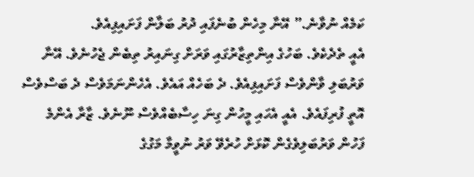ކަމެއް ނުވާނެ.” އޭނާ މިހެން ބުނެފައި ދުރު ބަލާން ފަށައިފިއެވެ.
އެއީ ތެދެކެވެ. ބަހުގެ އިންތިޒާރުގައި ވަރަށް ގިނައިރު ތިބެން ޖެހުނެވެ. އޭނާ ވަރުބަލި ވާންވެސް ފަށައިފިއެވެ. ދެ ބަހެއް އައެވެ. އެހެންނަމަވެސް ދެ ބަސްވެސް އޮތީ ފުރިފައެވެ. އެއީ އެހައި މީހުން ގިނަ ހިސާބެއްވެސް ނޫނެވެ. ޒާރާ އެންމެ ފަހުން ވަރުބަލިވެގެން ކޮޅަށް ހުރެވޭ ވަރު ނުވީމާ މަގުގެ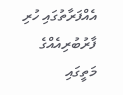އެއްފަރާތުގައި ހުރި ފާރުބުރިއެއްގެ މަތީގައި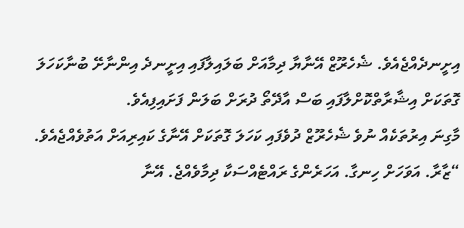އިށީނދެއްޖެއެވެ. ޝެހެރޫޒް އޭނާޔާ ދިމާއަށް ބަލައިލާފައި އިށީނދެ އިންނާށޭ ބުނާކަހަލަ ގޮތަކަށް އިޝާރާތްކޮށްލާފައި ބަސް އާދޭތޯ ދުރަށް ބަލަން ފަށައިފިއެވެ.
މާގިނަ އިރުތަކެއް ނުވެ ޝެހެރޫޒް ދުވެފައި ކަހަލަ ގޮތަކަށް އޭނާގެ ކައިރިއަށް އަތުވެއްޖެއެވެ.
“ޒާރާ. އަވަހަށް ހިނގާ. އަހަރެންގެ ރައްޓެއްސަކާ ދިމާވެއްޖެ. އޭނާ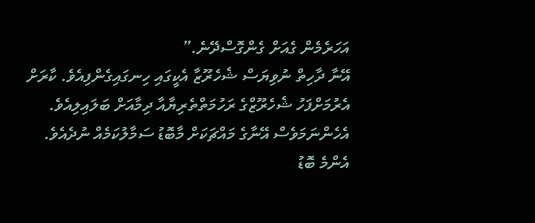އަހަރެމެން ގެއަށް ގެންގޮސްދޭނެ.”
އޭނާ ދާހިތް ނުވިޔަސް ޝެހެރޫޒާ އެކީގައި ހިނގައިގެންފިއެވެ. ކާރަށް އެރުމަށްފަހު ޝެހެރޫޒްގެ ރަހުމަތްތެރިޔާއާ ދިމާއަށް ބަލައިލިއެވެ. އެހެންނަމަވެސް އޭނާގެ މައްޗަކަށް މާބޮޑު ސަމާލުކަމެއް ނުދެއެވެ. އެންމެ ބޮޑު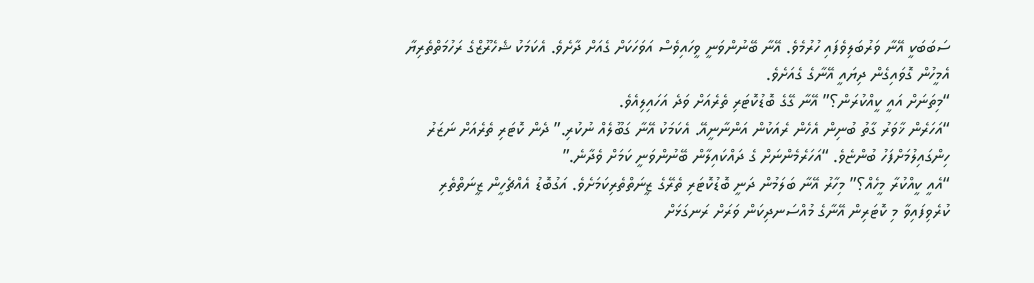ސަބަބަކީ އޭނާ ވަރުބަލިވެފައި ހުރުމެވެ. އޭނާ ބޭނުންވަނީ ވީހައިވެސް އަވަހަކަށް ގެއަށް ދާށެވެ. އެކަމަކު ޝެހެރޫޒްގެ ރަހުމަތްތެރިޔާ އެމީހުން ގޮވައިގެން ދިޔައީ އޭނާގެ ގެއަށެވެ.
“މިތަނަށް އައީ ކީއްކުރަން؟” އޭނާ ގޭގެ ބޮޑުކޮޓަރި ތެރެއަށް ވަދެ އަހައިލިއެވެ.
“އަހަރެން ޚާވަރު ގާތު ބުނިން އެހެން ރެއަކުން އަންނާނީއޭ. އެކަމަކު އޭނާ ގަބޫލެއް ނުކުރި.” ދެން ކޮޓަރި ތެރެއަށް ނަޒަރު ހިންގައިލުމަށްފަހު ބުންޏެވެ. “އަހަރެމެންނަށް ގެ ދައްކައިލާން ބޭނުންވަނީ ކަމަށް ވެދާނެ.”
“އެއީ ކީއްކުރާ މީހެއް؟” މިހާރު އޭނާ ބަލަމުން ދަނީ ބޮޑުކޮޓަރި ތެރޭގެ ޒީނަތްތެރިކަމަށެވެ. އަގުބޮޑު އެއްޗެހީން ޒީނަތްތެރި ކުރެވިފައިވާ މި ކޮޓަރިން އޭނާގެ މުއްސަނދިކަން ވަރަށް ރަނގަޅަށް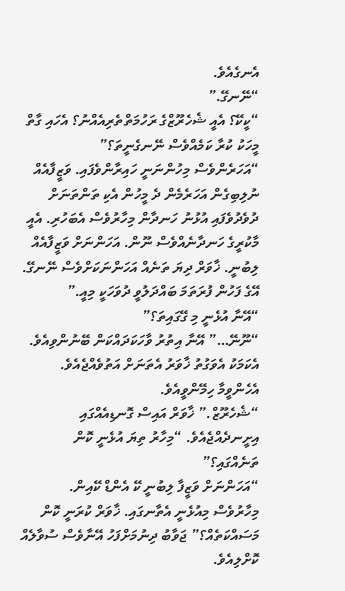އެނގެއެވެ.
“ނޭނގޭ.”
“ކީކޭ؟ އެއީ ޝެހެރޫޒްގެ ރަހުމަތްތެރިއެއްނު؟ އެހައި ގާތް މީހަކު ކުރާ ކަމެއްވެސް ނޭނގެނީތަ؟”
“އަހަރެންވެސް މިހުންނަނީ ހައިރާންވެފައި. ވަޒީފާއެއް ނުލިބިގެން އަހަރެމެން ދެ މީހުން އެކި ތަންތަނަށް ދުވެދުވެފައި އުޅުނު ހަނދާން މިހާރުވެސް އެބަހުރި. އެއީ މާކުރީގެ ހަނދާނެއްވެސް ނޫން. އަހަންނަށް ވަޒީފާއެއް ލިބުނީ. ޚާވަރް ދިޔަ ތަނެއް އަހަންނަކަށްވެސް ނޭނގޭ. އޭގެ ފަހުން ފުރަތަމަ ބައްދަލުވީ ދުވަހަކީ މިއީ.”
“އޭނާ އުޅެނީ މި ގޭގައިތަ؟”
“ނޫނޭ…” އޭނާ އިތުރު ވާހަކަދައްކަން ބޭނުންވިއެވެ. އެކަމަކު އެވަގުތު ޚާވަރު އެތަނަށް އަތުވެއްޖެއެވެ. އެހެންވީމާ ހިމޭންވީއެވެ.
“ޝެހެރޫޒް.” ޚާވަރް އައިސް ގޮނޑިއެއްގައި އިށީނދެއްޖެއެވެ. “މިހާރު ތިޔަ އުޅެނީ ކޮން ތަނެއްގައި؟”
“އަހަންނަށް ވަޒީފާ ލިބުނީ ކޭ އެންޑް ކޭއިން. މިހާރުވެސް މިއުޅެނީ އެތާނގައި. ޚާވަރް ކުރަނީ ކޮން މަސައްކަތެއް؟” ޖަވާބު ދިނުމަށްފަހު އޭނާވެސް ސުވާލެއް ކޮށްލިއެވެ.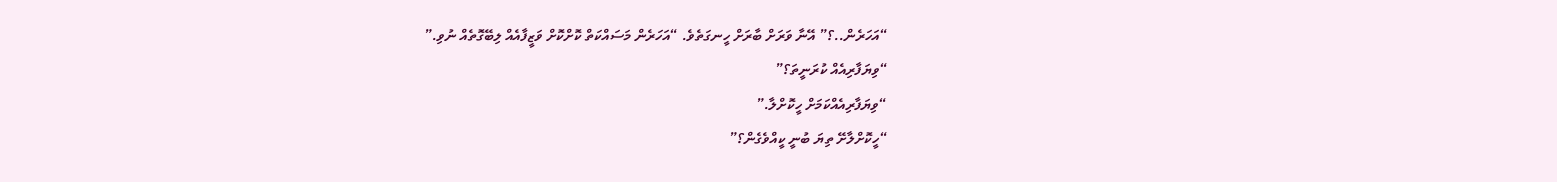“އަހަރެން..؟” އޭނާ ވަރަށް ބާރަށް ހީނގަތެވެ. “އަހަރެން މަސައްކަތް ކޮށްކޮށް ވަޒީފާއެއް ލިބޭގޮތެއް ނުވި.”
“ވިޔަފާރިއެއް ކުރަނީތަ؟”
“ވިޔަފާރިއެއްކަމަށް ހީކޮށްލާ.”
“ހީކޮށްލާށޭ ތިޔަ ބުނީ ކީއްވެގެން؟”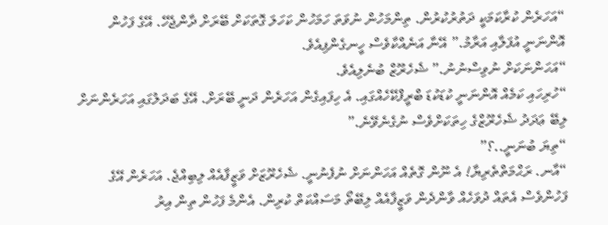“އަހަރެން ކުރާކަމަކީ ދަތުރުކުރުން. ތިންމަހުން ނުވަތަ ހަމަހުން ކަހަލަ ގޮތަކަށް ބޭރަށް ދާންޖެހޭ. އޭގެ ފަހުން އޮންނަނީ އުފަލާއި އަރާމު.” އޭނާ އަނެއްކާވެސް ހީނގެންފިއެވެ.
“އަހަންނަކަށް ނުވިސްނުނު.” ޝެހެރޫޒް ބުނެލިއެވެ.
“ހުރިހައި ކަމެއް އޮންނަނީ ކުޑަކުޑަ ބްރީފްކޭހެއްގައި. އެ ހިފައިގެން އަހަރެން ދަނީ ބޭރަށް. އޭގެ ބަދަލުގައި އަހަރެންނަށް ލިބޭ ޢަދަދު ޝެހެރޫޒްގެ ހިތަކަށްވެސް ނުގެނެވޭނެ.”
“ތިޔަ ބުނަނީ..؟”
“އާނ. ރަޙްމަތްތެރިޔާ! އެ ނޫން ގޮތެއް އަހަންނަށް ނުފެނުނީ. ޝެހެރޫޒަށް ވަޒީފާއެއް ލިބިއްޖެ. އަހަރެން އޭގެ ފަހުންވެސް އެތައް ދުވަހެއް ވާންދެން ވަޒީފާއެއް ލިބޭތޯ މަސައްކަތް ކުރިން. އެންމެ ފަހުން ތިން އިރު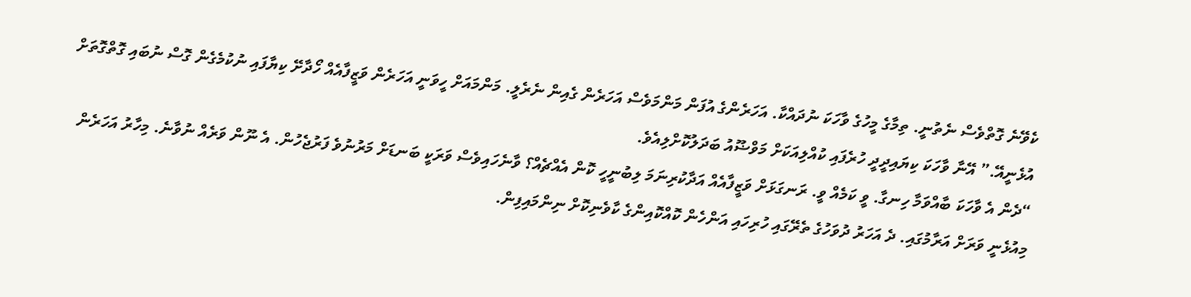ކެވޭނެ ގޮތްވެސް ނެތުނީ. ތިމާގެ މީހުގެ ވާހަކަ ނުދައްކާ. އަހަރެންގެ އުފަން މަންމަވެސް އަހަރެން ގެއިން ނެރެލީ. މަންމައަށް ހީވަނީ އަހަރެން ވަޒީފާއެއް ހޯދާށޭ ކިޔާފައި ނުކުމެގެން ގޮސް ނުބައި ގޮތްގޮތަށް އުޅެނީއޭ.” އޭނާ ވާހަކަ ކިޔައިދީދީ ހުރެފައި ކުއްލިއަކަށް މަވްޟޫއު ބަދަލުކޮށްލިއެވެ.
“ދެން އެ ވާހަކަ ބާއްވަމާ ހިނގާ. ވީ ކަމެއް ވީ. ރަނގަޅަށް ވަޒީފާއެއް އަދާކުރިނަމަ ލިބުނީހީ ކޮން އެއްޗެއް؟ ވާނެހައިވެސް ވަރަކީ ބަނޑަށް މަރުނުވެ ފަރުޖެހުން. އެ ނޫން ވަރެއް ނުވާނެ. މިހާރު އަހަރެން މިއުޅެނީ ވަރަށް އަރާމުގައި. ދެ އަހަރު ދުވަހުގެ ތެރޭގައި ހުރިހައި އަންހެން ކޮއްކޮއިންގެ ކާވެނިކޮށް ނިންމައިފިން.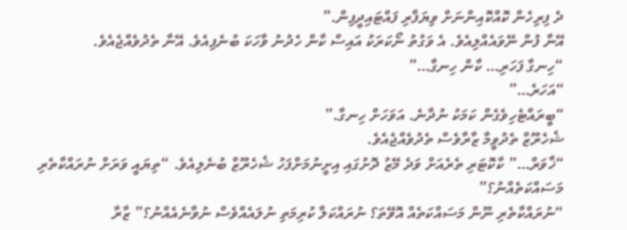ދެ ފިރިހެން ކޮއްކޮއިންނަށް ވިޔަފާރި ފައްޓައިދީފިން.”
އޭނާ ފުން ނޭވައެއްލިއެވެ. އެ ވަގުތު ނޯކަރަކު އައިސް ކާން ހެދުނު ވާހަކަ ބުނެފިއެވެ. އޭނާ ތެދުވެއްޖެއެވެ.
“ހިނގާ ފަހަރި… ކާން ހިނގާ…”
“އަހަރެ…”
“ބީރައްޓެހިވެގެން ކަމަކު ނުދާނެ. އަވަހަށް ހިނގާ.”
ޝެހެރޫޒް ތެދުވީމާ ޒާރާވެސް ތެދުވެއްޖެއެވެ.
“ޚާވަރް…” ކާކޮޓަރި ތެރެއަށް ވަދެ މޭޒު ދޮށުގައި އިށީނުމަށްފަހު ޝެހެރޫޒް ބުނެލިއެވެ. “ތިޔައީ ވަރަށް ނުރައްކާތެރި މަސައްކަތެއްނު؟”
“ނުރައްކާތެރި ނޫން މަސައްކަތެއް އޮވޭތަ؟ ނުރައްކަލާ ކުރިމަތި ނުލައެއްވެސް ނުވާނެއެއްނު؟” ޒާރާ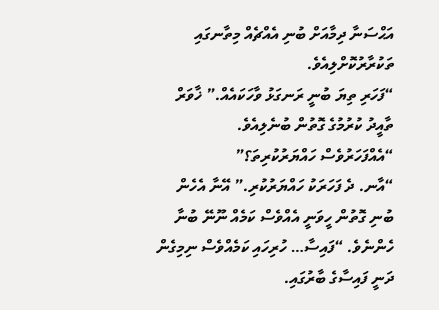އަޙްސަނާ ދިމާއަށް ބުނި އެއްޗެއް މިތާނގައި ތަކުރާރުކޮށްލިއެވެ.
“ފަހަރި ތިޔަ ބުނީ ރަނގަޅު ވާހަކައެއް.” ޚާވަރް ތާއީދު ކުރުމުގެ ގޮތުން ބުނެލިއެވެ.
“އެއްފަހަރުވެސް ހައްޔަރުކުރިތަ؟”
“އާނ. ދެ ފަހަރަކު ހައްޔަރުކުރި.” އޭނާ އެހެން ބުނި ގޮތުން ހީވަނީ އެއްވެސް ކަމެއް ނޫނޭ ބުނާ ހެންނެވެ. “ފައިސާ… ހުރިހައި ކަމެއްވެސް ނިމިގެން ދަނީ ފައިސާގެ ބާރުގައި.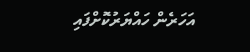އަހަރެން ހައްޔަރުކޮށްފައި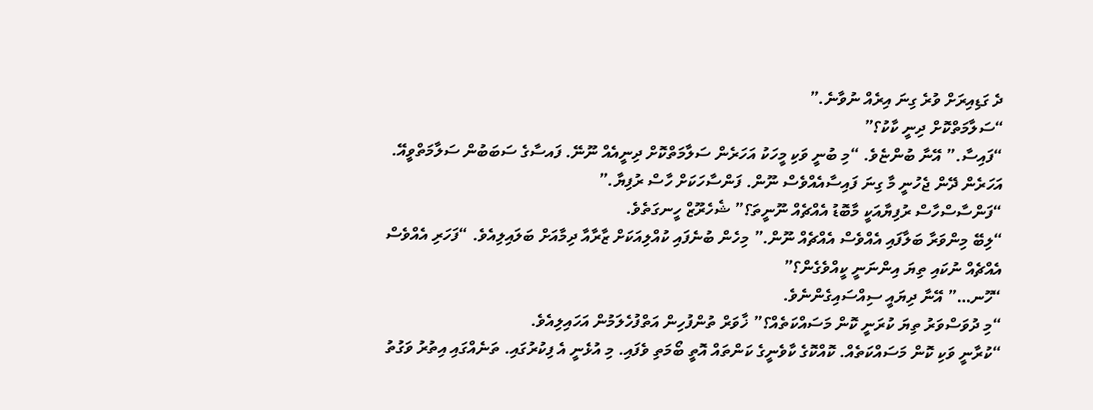ދެ ގަޑިއިރަށް ވުރެ ގިނަ އިރެއް ނުވާނެ.”
“ސަލާމަތްކޮށް ދިނީ ކާކު؟”
“ފައިސާ.” އޭނާ ބުންޏެވެ. “މި ބުނީ ވަކި މީހަކު އަހަރެން ސަލާމަތްކޮށް ދިނީއެއް ނޫނޭ. ފައސާގެ ސަބަބުން ސަލާމަތްވީއޭ. އަހަރެން ދޭން ޖެހުނީ މާ ގިނަ ފައިސާއެއްވެސް ނޫން. ފަންސާހަކަށް ހާސް ރުފިޔާ.”
“ފަންސާސްހާސް ރުފިޔާއަކީ މާބޮޑު އެއްޗެއް ނޫނީތަ؟” ޝެހެރޫޒް ހީނގަތެވެ.
“ލިބޭ މިންވަރާ ބަލާފައި އެއްވެސް އެއްޗެއް ނޫން.” މިހެން ބުނެފައި ކުއްލިއަކަށް ޒާރާއާ ދިމާއަށް ބަލައިލިއެވެ. “ފަހަރި އެއްވެސް އެއްޗެއް ނުކައި ތިޔަ އިންނަނީ ކީއްވެގެން؟”
“ހޫނ…” އޭނާ ދިޔައީ ސިއްސައިގެންނެވެ.
“މި ދުވަސްވަރު ތިޔަ ކުރަނީ ކޮން މަސައްކަތެއް؟” ޚާވަރް ތުންފުހިން އަތްފުހެލަމުން އަހައިލިއެވެ.
“ކުރާނީ ވަކި ކޮން މަސައްކަތެއް. ކޮއްކޮގެ ކާވެނީގެ ކަންތައް އޮތީ ބޯމަތި ވެފައި. މި އުޅެނީ އެ ފިކުރުގައި. ތަނެއްގައި އިތުރު ވަގުތު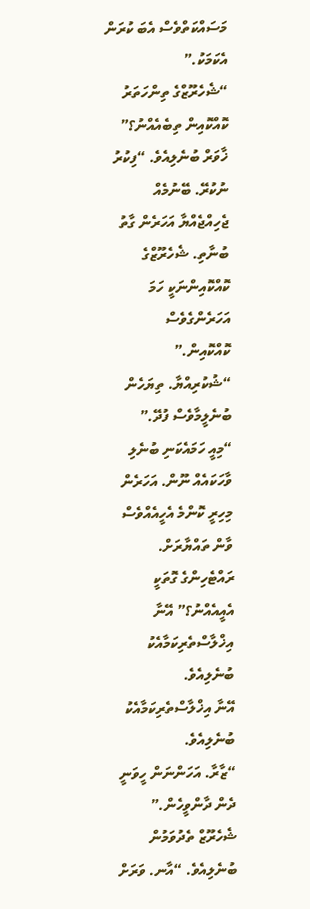މަސައްކަތްވެސް އެބަ ކުރަން އެކަމަކު.”
“ޝެހެރޫޒްގެ ތިންހަތަރު ކޮއްކޮއިން ތިބެއެއްނު؟” ޚާވަރް ބުނެލިއެވެ. “ފިކުރު ނުކުރޭ. ބޭނުމެއް ޖެހިއްޖެއްޔާ އަހަރެން ގާތު ބުނާތި. ޝެހެރޫޒްގެ ކޮއްކޮއިންނަކީ ހަމަ އަހަރެންގެވެސް ކޮއްކޮއިން.”
“ޝުކުރިއްޔާ. ތިޔަހެން ބުނެލީމާވެސް ފުދޭ.”
“މިއީ ހަމައެކަނި ބުނެލި ވާހަކައެއް ނޫން. އަހަރެން މިހިރީ ކޮންމެ އެހީއެއްވެސް ވާން ތައްޔާރަށް. ރައްޓެހިންގެ ގޮތަކީ އެއީއެއްނު؟” އޭނާ އިޚްލާސްތެރިކަމާއެކު ބުނެލިއެވެ.
އޭނާ އިޚްލާސްތެރިކަމާއެކު ބުނެލިއެވެ.
“ޒާރާ. އަހަންނަން ހީވަނީ ދެން ދާންވީހެން.” ޝެހެރޫޒް ތެދުވަމުން ބުނެލިއެވެ. “އާނ. ވަރަށް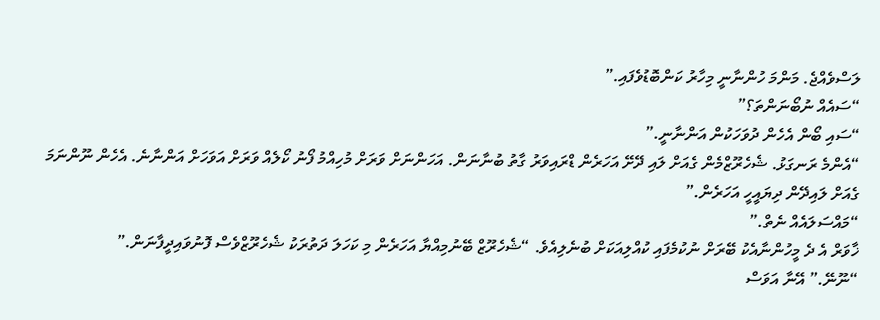ލަސްވެއްޖެ. މަންމަ ހުންނާނީ މިހާރު ކަންބޮޑުވެފައި.”
“ސައެއް ނުބޯނަންތަ؟”
“ސައި ބޯން އެހެން ދުވަހަކުން އަންނާނީ.”
“އެންމެ ރަނގަޅު. ޝެހެރޫޒްމެން ގެއަށް ލައި ދޭށޭ އަހަރެން ޑްރައިވަރު ގާތު ބުނާނަން. އަހަންނަށް ވަރަށް މުހިއްމު ފޯނު ކޯލެއް ވަރަށް އަވަހަށް އަންނާނެ. އެހެން ނޫންނަމަ ގެއަށް ލައިދޭން ދިޔައީހީ އަހަރެން.”
“މައްސަލައެއް ނެތް.”
ޚާވަރް އެ ދެ މީހުންނާއެކު ބޭރަށް ނުކުމެފައި ކުއްލިއަކަށް ބުނެލިއެވެ. “ޝެހެރޫޒް ބޭނުމިއްޔާ އަހަރެން މި ކަހަލަ ދަތުރަކު ޝެހެރޫޒްވެސް ފޮނުވައިދީފާނަން.”
“ނޫނޭ.” އޭނާ އަވަސް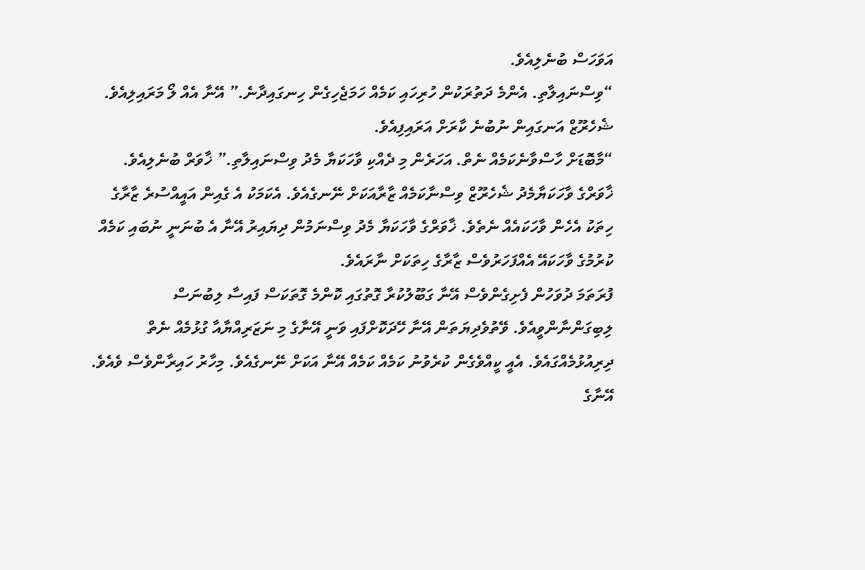އަވަހަސް ބުނެލިއެވެ.
“ވިސްނައިލާތި. އެންމެ ދަތުރަކުން ހުރިހައި ކަމެއް ހަމަޖެހިގެން ހިނގައިދާނެ.” އޭނާ އެއް ލޯ މަރައިލިއެވެ.
ޝެހެރޫޒް އަނގައިން ނުބުނެ ކާރަށް އަރައިފިއެވެ.
“މާބޮޑަށް ހާސްވާނެކަމެއް ނެތް. އަހަރެން މި ދެއްކި ވާހަކަޔާ މެދު ވިސްނައިލާތި.” ޚާވަރް ބުނެލިއެވެ.
ޚާވަރްގެ ވާހަކަޔާމެދު ޝެހެރޫޒް ވިސްނާކަމެއް ޒާރާއަކަށް ނޭނގެއެވެ. އެކަމަކު އެ ގެއިން އައީއްސުރެ ޒާރާގެ ހިތަކު އެހެން ވާހަކައެއް ނެތެވެ. ޚާވަރްގެ ވާހަކަޔާ މެދު ވިސްނަމުން ދިޔައިރު އޭނާ އެ ބުނަނީ ނުބައި ކަމެއް ކުރުމުގެ ވާހަކައޭ އެއްފަހަރުވެސް ޒާރާގެ ހިތަކަށް ނާރައެވެ.
ފުރަތަމަ ދުވަހުން ފެށިގެންވެސް އޭނާ ގަބޫލުކުރާ ގޮތުގައި ކޮންމެ ގޮތަކަސް ފައިސާ ލިބުނަސް ލިބިގަންނާންވީއެވެ. ވޭތުވެދިޔަތަން އޭނާ ހޭދަކޮށްފައި ވަނީ އޭނާގެ މި ނަޒަރިއްޔާއާ ގުޅުމެއް ނެތް ދިރިއުޅުމެއްގައެވެ. އެއީ ކީއްވެގެން ކުރެވުނު ކަމެއް ކަމެއް އޭނާ އަކަށް ނޭނގެއެވެ. މިހާރު ހައިރާންވެސް ވެއެވެ. އޭނާގެ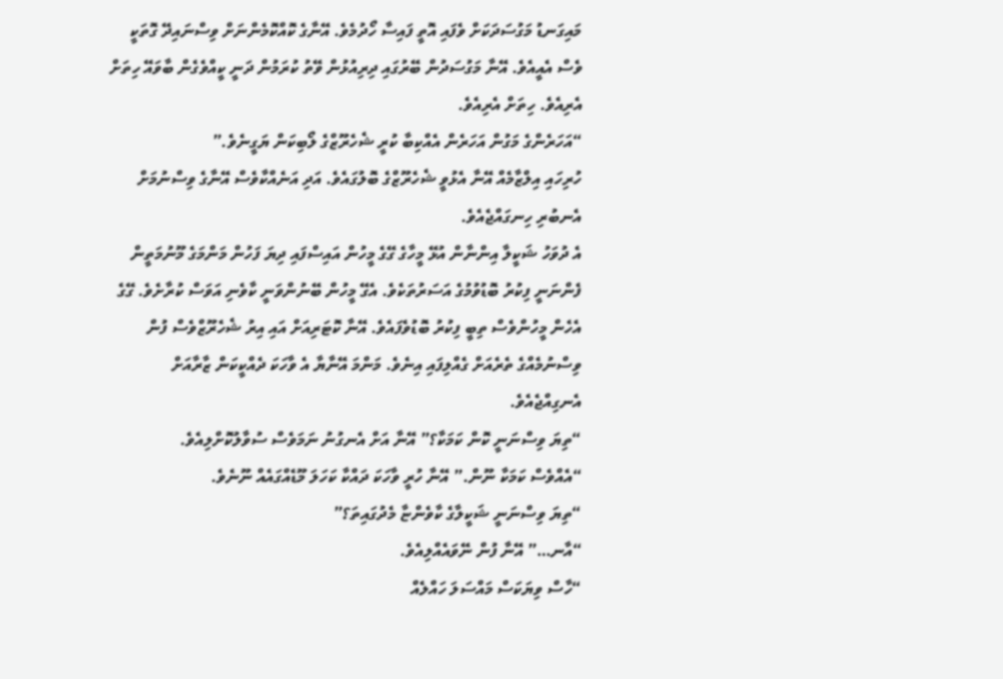މައިގަނޑު މަގުސަދަކަށް ވެފައި އޮތީ ފައިސާ ހޯދުމެވެ. އޭނާގެ ކޮއްކޮމެންނަށް ވިސްނައިދޭ ގޮތަކީ ވެސް އެއީއެވެ. އޭނާ މަގުސަދުން ބޭރުގައި ދިރިއުޅުން ވޭތު ކުރަމުން ދަނީ ކީއްވެގެން ބާވައޭ ހިތަށް އެރިއެވެ. ހިތަށް އެރިއެވެ.
“އަހަރެންގެ މަގުން އަހަރެން އެއްކިބާ ކުރީ ޝެހެރޫޒްގެ ލޯބިކަން ޔަގީނެވެ.”
ހުރިހައި އިލްޒާމެއް އޭނާ އެޅުވީ ޝެހެރޫޒްގެ ބޮލުގައެވެ. އަދި އަނެއްކާވެސް އޭނާގެ ވިސްނުމަށް އެނބުރި ހިނގައްޖެއެވެ.
އެ ދުވަހު ޝަކީލާ އިންނާން އުޅޭ މީހާގެ ގޭގެ މީހުން އައިސްފައި ދިޔަ ފަހުން މަންމަގެ މޫނުމަތީން ފެންނަނީ ފިކުރު ބޮޑުވުމުގެ އަސަރުތަކެވެ. އެގޭ މީހުން ބޭނުންވަނީ ކާވެނި އަވަސް ކުރާށެވެ. ގޭގެ އެހެން މީހުންވެސް ތިބީ ފިކުރު ބޮޑުވެފައެވެ. އޭނާ ކޮޓަރިއަށް އައި އިރު ޝެހެރޫޒްވެސް ފުން ވިސްނުމެއްގެ ތެރެއަށް ގެއްލިފައި އިނެވެ. މަންމަ އޭނާޔާ އެ ވާހަކަ ދެއްކީކަން ޒާރާއަށް އެނގިއްޖެއެވެ.
“ތިޔަ ވިސްނަނީ ކޮން ކަމަކާ؟” އޭނާ އަށް އެނގުނު ނަމަވެސް ސުވާލުކޮށްލިއެވެ.
“އެއްވެސް ކަމަކާ ނޫން.” އޭނާ ހުރީ ވާހަކަ ދައްކާ ކަހަލަ މޫޑެއްގައެއް ނޫނެވެ.
“ތިޔަ ވިސްނަނީ ޝަކީލާގެ ކާވެންޏާ މެދުގައިތަ؟”
“އާނ…” އޭނާ ފުން ނޭވައެއްލިއެވެ.
“ހާސް ވިޔަކަސް މައްސަލަ ހައްލެއް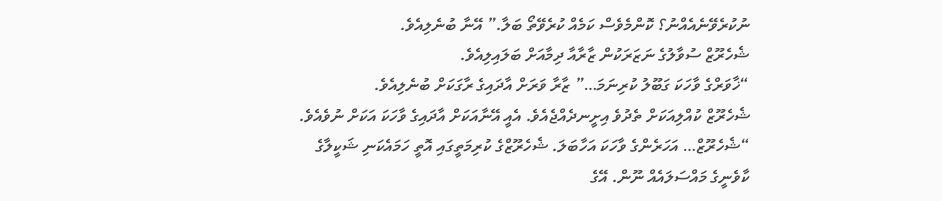ނުކުރެވޭނެއެއްނު؟ ކޮންމެވެސް ކަމެއް ކުރެވޭތޯ ބަލާ.” އޭނާ ބުނެލިއެވެ.
ޝެހެރޫޒް ސުވާލުގެ ނަޒަރަކުން ޒާރާއާ ދިމާއަށް ބަލައިލިއެވެ.
“ޚާވަރްގެ ވާހަކަ ގަބޫލު ކުރިނަމަ…” ޒާރާ ވަރަށް އާދައިގެ ރާގަކަށް ބުނެލިއެވެ.
ޝެހެރޫޒް ކުއްލިއަކަށް ތެދުވެ އިށީނދެއްޖެއެވެ. އެއީ އޭނާއަކަށް އާދައިގެ ވާހަކަ އަކަށް ނުވެއެވެ.
“ޝެހެރޫޒް… އަހަރެންގެ ވާހަކަ އަހާބަލަ. ޝެހެރޫޒްގެ ކުރިމަތީގައި އޮތީ ހަމައެކަނި ޝަކީލާގެ ކާވެނީގެ މައްސަލައެއް ނޫން. އޭގެ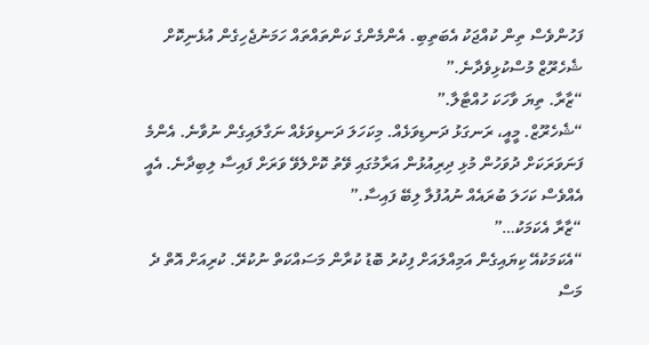ފަހުންވެސް ތިން ކުއްޖަކު އެބަތިބި. އެންމެންގެ ކަންތައްތައް ހަމަނުޖެހިގެން އުޅެނިކޮށް ޝެހެރޫޒް މުސްކުޅިވެދާނެ.”
“ޒާރާ. ތިޔަ ވާހަކަ ހުއްޓާލާ.”
“ޝެހެރޫޒް. މީއީ، ރަނގަޅު ދަނޑިވަޅެއް. މިކަހަލަ ދަނޑިވަޅެއް ނަގާލައިގެން ނުވާނެ. އެންމެ ފަނަވަރަކަށް ދުވަހުން މުޅި ދިރިއުޅުން އަރާމުގައި ވޭތު ކޮށްލެވޭ ވަރަށް ފައިސާ ލިބިދާނެ. އެއީ އެއްވެސް ކަހަލަ ބުރައެއް ނުއުފުލާ ލިބޭ ފައިސާ.”
“ޒާރާ އެކަމަކު…”
“އެކަމަކުއޭ ކިޔައިގެން އަމިއްލައަށް ފިކުރު ބޮޑު ކުރާން މަސައްކަތް ނުކުރޭ. ކުރިއަށް އޮތް ދެ މަސް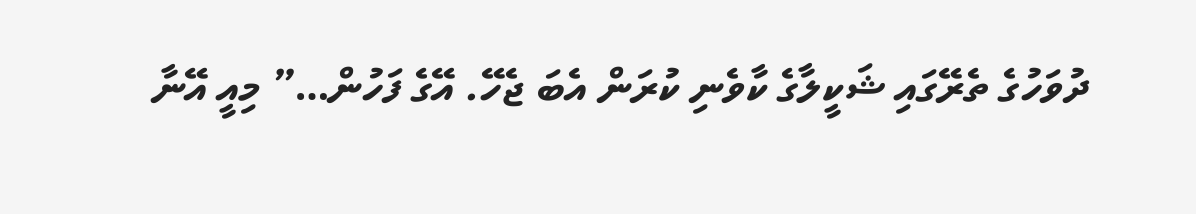ދުވަހުގެ ތެރޭގައި ޝަކީލާގެ ކާވެނި ކުރަން އެބަ ޖެހޭ. އޭގެ ފަހުން…” މިއީ އޭނާ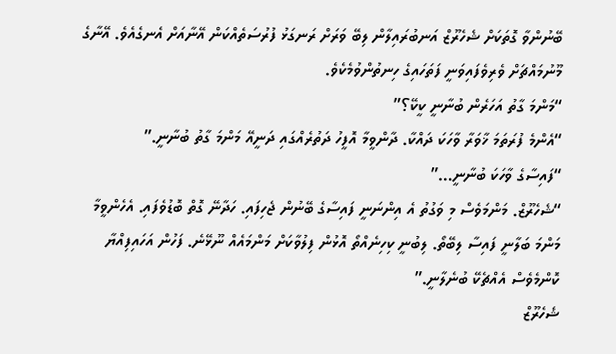ބޭނުންވާ ގޮތަކަށް ޝެހެރޫޒް އަނބުރައިލާން ލިބޭ ވަރަށް ރަނގަޅު ފުރުސަތެއްކަން އޭނާއަށް އެނގެއެވެ. އޭނާގެ މޫނުމައްޗަށް ވެރިވެފައިވަނީ ފަތަހައިގެ ހިނތުންވުމެކެވެ.
“މަންމަ ގާތު އަހަރެން ބުނާނީ ކީކޭ؟”
“އެންމެ ފުރަތަމަ ޚާވަރާ ވާހަކަ ދައްކާ. ދާންވީމާ އޮފީހު ދަތުރެއްގައި ދަނީއޭ މަންމަ ގާތު ބުނާނީ.”
“ފައިސާގެ ވާހަކަ ބުނާނީ…”
“ޝެހެރޫޒް. މަންމަވެސް މި ވަގުތު އެ އިންނަނީ ފައިސާގެ ބޭނުން ޖެހިފައި. ހަދާނޭ ގޮތް ބޮޑުވެފައި. އެހެންވީމާ މަންމަ ބަލާނީ ފައިސާ ލިބޭތޯ. ލިބުނީ ކިހިނެއްތޯ އޮޅުން ފިލުވާކަށް މަންމައެއް ނޫޅޭނެ. ފަހުން އަހައިފިއްޔާ ކޮންމެވެސް އެއްޗެކޭ ބުނެލާނީ.”
ޝެހެރޫޒް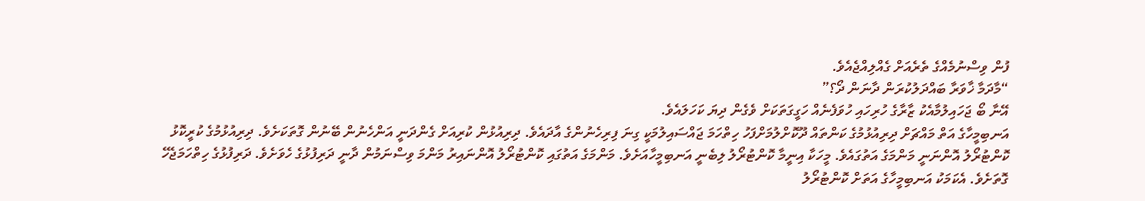ފުން ވިސްނުމެއްގެ ތެރެއަށް ގެއްލިއްޖެއެވެ.
“މާދަމާ ޚާވަރާ ބައްދަލުކުރަން ދާނަން ދޯ؟”
އޭނާ ބޯ ޖަހައިލުމާއެކު ޒާރާގެ ހުރިހައި ހުވަފެނެއް ހަގީގަތަކަށް ވެގެން ދިޔަ ކަހަލައެވެ.
އަނބިމީހާގެ އަތް މައްޗަށް ދިރިއުޅުމުގެ ކަންތައް ދޫކޮށްލުމަށްފަހު ހިތްހަމަ ޖައްސައިލުމަކީ ގިނަ ފިރިހެނުންގެ އާދައެވެ. ދިރިއުޅުން ކުރިއަށް ގެންދަނީ އަންހެނުން ބޭނުން ގޮތަކަށެވެ. ދިރިއުޅުމުގެ ކުރީކޮޅު ކޮންޓުރޯލު އޮންނަނީ މަންމަގެ އަތުގައެވެ. މީހަކާ އިނީމާ ކޮންޓުރޯލު ލިބެނީ އަނބިމީހާއަށެވެ. މަންމަގެ އަތުގައި ކޮންޓުރޯލު އޮންނައިރު މަންމަ ވިސްނަމުން ދާނީ ދަރިފުޅުގެ ހެވަށެވެ. ދަރިފުޅުގެ ހިތްހަމަޖެހޭ ގޮތަށެވެ. އެކަމަކު އަނބިމީހާގެ އަތަށް ކޮންޓުރޯލު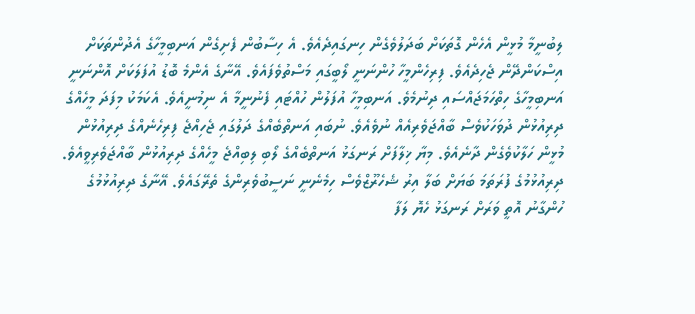ލިބުނީމާ މުޅީން އެހެން ގޮތަކަށް ބަދަލުވެގެން ހިނގައިދެއެވެ. އެ ހިސާބުން ފެށިގެން އަނބިމީހާގެ އެދުންތަކަށް އިސްކަންދޭން ޖެހިދެއެވެ. ފިރިހެންމީހާ ހުންނަނީ ލޯބީގައި މަސްތުވެފައެވެ. އޭނާގެ އެންމެ ބޮޑު އުފަލަކަށް އޮންނަނީ އަނބިމީހާގެ ހިތްހަމަޖައްސައި ދިނުމެވެ. އަނބިމީހާ އުފަލުން ހުއްޓައި ފެނުނީމާ އެ ނިމުނީއެވެ. އެކަމަކު މިފަދަ މީހެއްގެ ދިރިއުޅުން ދުވަހަކުވެސް ބާއްޖަވެރިއެއް ނުވެއެވެ. ނުބައި އަނތްބެއްގެ ދަލުގައި ޖެހިއްޖެ ފިރިހެނެއްގެ ދިރިއުޅުން މުޅީން ހަލާކުވެގެން ދާނެއެވެ. މިޔާ ޚިލާފަށް ރަނގަޅު އަނތްބެއްގެ ލޯބި ލިބިއްޖެ މީހެއްގެ ދިރިއުޅުން ބާއްޖަވެރިވީއެވެ.
ދިރިއުޅުމުގެ ފުރަތަމަ ބަޔަށް ބަލާ އިރު ޝެހެރޫޒްވެސް ހިމެނެނީ ނަސީބުވެރިންގެ ތެރޭގައެވެ. އޭނާގެ ދިރިއުޅުމުގެ ހުންގާނު އޮތީ ވަރަށް ރަނގަޅު ހެޔޮ ލަފާ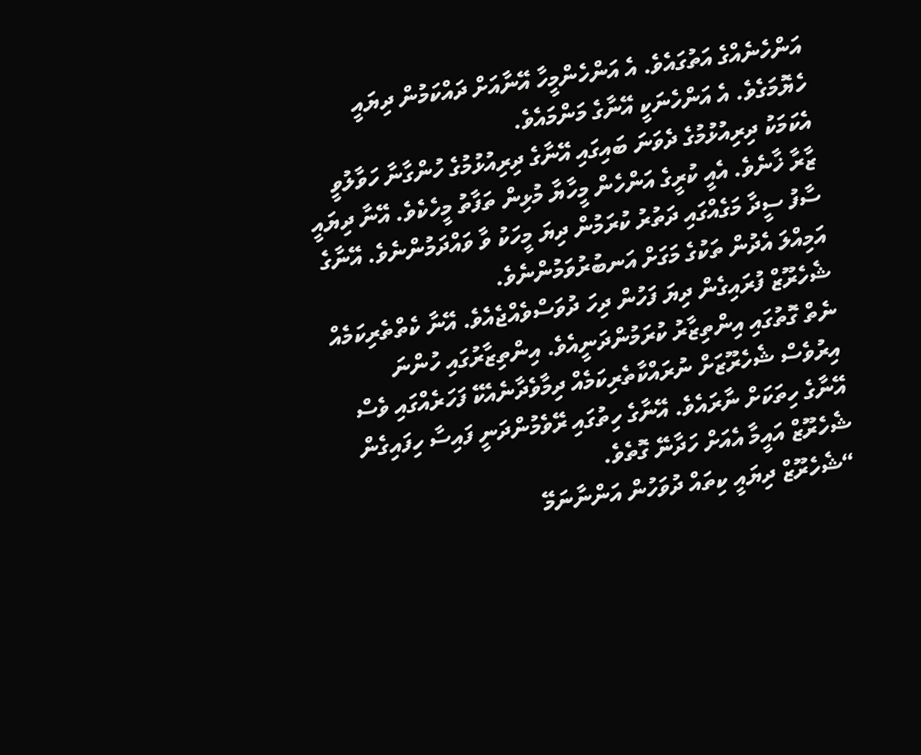އަންހެނެއްގެ އަތުގައެވެ. އެ އަންހެންމީހާ އޭނާއަށް ދައްކަމުން ދިޔައީ ހެޔޮމަގެވެ. އެ އަންހެނަކީ އޭނާގެ މަންމައެވެ.
އެކަމަކު ދިރިއުޅުމުގެ ދެވަނަ ބައިގައި އޭނާގެ ދިރިއުޅުމުގެ ހުންގާނާ ހަވާލުވީ ޒާރާ ޚާނެވެ. އެއީ ކުރީގެ އަންހެން މީހާޔާ މުޅިން ތަފާތު މީހެކެވެ. އޭނާ ދިޔައީ ސާފު ސީދާ މަގެއްގައި ދަތުރު ކުރަމުން ދިޔަ މީހަކު ވާ ވައްދަމުންނެވެ. އޭނާގެ އަމިއްލަ އެދުން ތަކުގެ މަގަށް އަނބުރުވަމުންނެވެ.
ޝެހެރޫޒް ފުރައިގެން ދިޔަ ފަހުން ދިހަ ދުވަސްވެއްޖެއެވެ. އޭނާ ކެތްތެރިކަމެއް ނެތް ގޮތުގައި އިންތިޒާރު ކުރަމުންދަނީއެވެ. އިންތިޒާރުގައި ހުންނަ އިރުވެސް ޝެހެރޫޒަށް ނުރައްކާތެރިކަމެއް ދިމާވެދާނެއެކޭ ފަހަރެއްގައި ވެސް އޭނާގެ ހިތަކަށް ނާރައެވެ. އޭނާގެ ހިތުގައި ރޭވެމުންދަނީ ފައިސާ ހިފައިގެން ޝެހެރޫޒް އައީމާ އެއަށް ހަދާނޭ ގޮތެވެ.
“ޝެހެރޫޒް ދިޔައީ ކިތައް ދުވަހުން އަންނާނަމޭ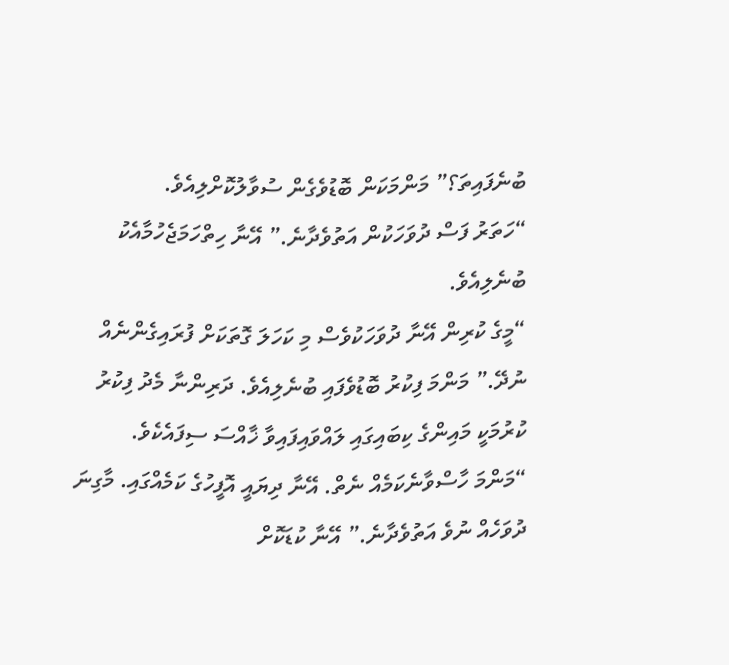ބުނެފައިތަ؟” މަންމަކަން ބޮޑުވެގެން ސުވާލުކޮށްލިއެވެ.
“ހަތަރު ފަސް ދުވަހަކުން އަތުވެދާނެ.” އޭނާ ހިތްހަމަޖެހުމާއެކު ބުނެލިއެވެ.
“މީގެ ކުރިން އޭނާ ދުވަހަކުވެސް މި ކަހަލަ ގޮތަކަށް ފުރައިގެންނެއް ނުދޭ.” މަންމަ ފިކުރު ބޮޑުވެފައި ބުނެލިއެވެ. ދަރިންނާ މެދު ފިކުރު ކުރުމަކީ މައިންގެ ކިބައިގައި ލައްވައިފައިވާ ޚާއްސަ ސިފައެކެވެ.
“މަންމަ ހާސްވާނެކަމެއް ނެތް. އޭނާ ދިޔައީ އޮފީހުގެ ކަމެއްގައި. މާގިނަ ދުވަހެއް ނުވެ އަތުވެދާނެ.” އޭނާ ކުޑަކޮށް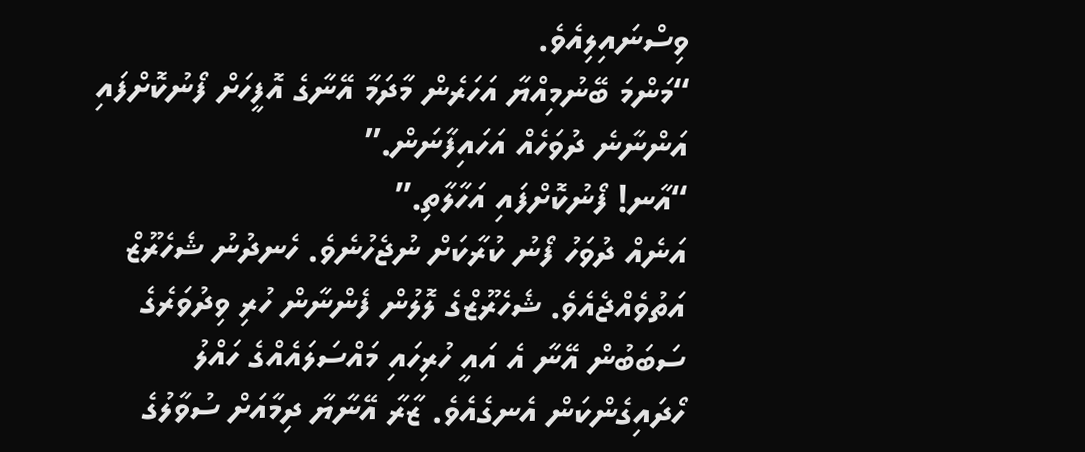ވިސްނައިލިއެވެ.
“މަންމަ ބޭނުމިއްޔާ އަހަރެން މާދަމާ އޭނާގެ އޮފީހަށް ފޯނުކޮށްފައި އަންނާނެ ދުވަހެއް އަހައިފާނަން.”
“އާނ! ފޯނުކޮށްފައި އަހާލާތި.”
އަނެއް ދުވަހު ފޯނު ކުރާކަށް ނުޖެހުނެވެ. ހެނދުނު ޝެހެރޫޒް އަތުވެއްޖެއެވެ. ޝެހެރޫޒްގެ ލޮލުން ފެންނާން ހުރި ވިދުވަރެގެ ސަބަބުން އޭނާ އެ އައީ ހުރިހައި މައްސަލައެއްގެ ހައްލު ހޯދައިގެންކަން އެނގެއެވެ. ޒާރާ އޭނާޔާ ދިމާއަށް ސުވާލުގެ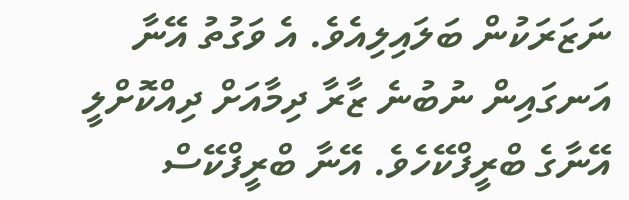ނަޒަރަކުން ބަލައިލިއެވެ. އެ ވަގުތު އޭނާ އަނގައިން ނުބުނެ ޒާރާ ދިމާއަށް ދިއްކޮށްލީ އޭނާގެ ބްރީފްކޭހެވެ. އޭނާ ބްރީފްކޭސް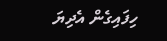ހިފައިގެން އެދިޔަ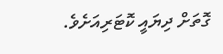ގޮތަށް ދިޔައީ ކޮޓަރިއަށެވެ.